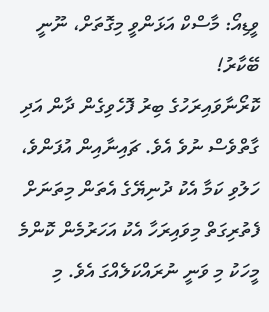ވީޑިއޯ: މާސްކް އަޅަންވީ މިގޮތަށް، ނޫނީ ބޭކާރު!
ކޮރޯނާވައިރަހުގެ ބިރު ފޮހެވިގެން ދާން އަދި ގާތްވެސް ނުވެ އެވެ. ޗައިނާއިން އުފަންވެ، ހަލުވި ކަމާ އެކު ދުނިޔޭގެ އެތަން މިތަނަށް ފެތުރިގަތް މިވައިރަހާ އެކު އަހަރުމެން ކޮންމެ މީހަކު މި ވަނީ ނުރައްކަލެއްގަ އެވެ. މި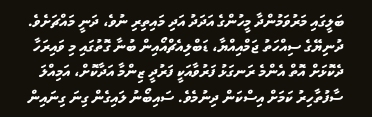ބަލީގައި މަރުވަމުންދާ މީހުންގެ އަދަދު އަދި މައިތިރި ނުވެ، ދަނީ މައްޗަށެވެ.
ދުނިޔޭގެ ސިއްހަތު ޖަމްއިއްޔާ، ޑަބްލިއެޗްއޯއިން ބުނާ ގޮތުގައި މި ވައިރަހާ ދެކޮޅަށް އޮތް އެންމެ ރަނގަޅު ފަރުވާއަކީ ފަރުދީ ޒިންމާ އަދާކޮށް، އަމިއްލަ ސާފުތާހިރު ކަމަށް އިސްކަން ދިނުމެވެ. ސައިބޯނު ލައިގެން ގިނަ ގިނައިން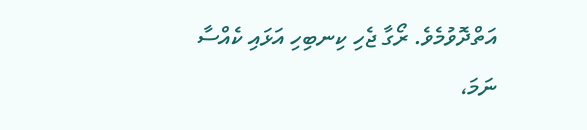އަތްދޮވުމެވެ. ރޯގާ ޖެހި ކިނބިހި އަޅައި ކެއްސާ ނަމަ،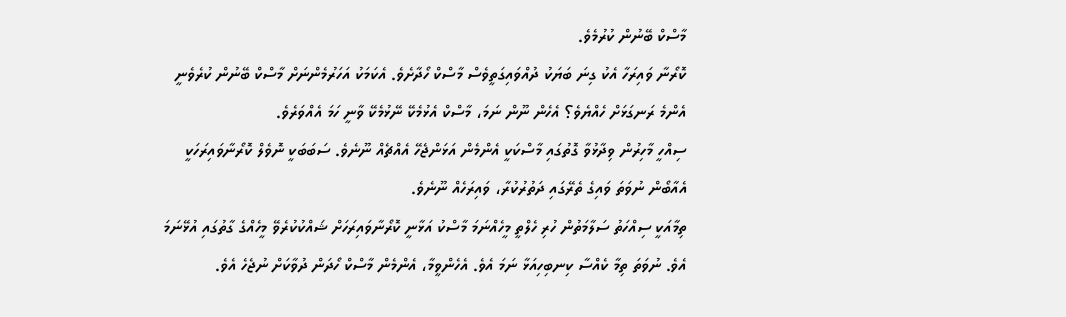މާސްކް ބޭނުން ކުރުމެވެ.
ކޮރޯނާ ވައިރަހާ އެކު ގިނަ ބަޔަކު ދުއްވައިގަތީވެސް މާސްކް ހޯދާށެވެ. އެކަމަކު އަހަރުމެންނަށް މާސްކް ބޭނުން ކުރެވެނީ އެންމެ ރަނގަޅަށް ހެއްޔެވެ؟ އެހެން ނޫން ނަމަ، މާސްކް އެޅުމެކޭ ނޭޅުމެކޭ ވާނީ ހަމަ އެއްވަރެވެ.
ސިއްހީ މާހިރުން ވިދާޅުވާ ގޮތުގައި މާސްކަކީ އެންމެން އަޅަންޖެހޭ އެއްޗެއް ނޫނެވެ. ސަބަބަކީ ނޮވެލް ކޮރޯނާވައިރަހަކީ އެއާބޯން ނުވަތަ ވައިގެ ތެރޭގައި ދަތުރުކުރާ، ވައިރަހެއް ނޫނެވެ.
ތިމާއަކީ ސިއްހަތު ސަލާމަތުން ހުރި ހެލްތީ މީހެއްނަމަ މާސްކު އަޅާނީ ކޮރޯނާވައިރަހަށް ޝައްކުކުރެވޭ މީހެއްގެ ގާތުގައި އުޅޭނަމަ އެވެ. ނުވަތަ ތިމާ ކެއްސާ ކިނބިހިއަޅާ ނަމަ އެވެ. އެހެންވީމާ، އެންމެން މާސްކް ހޯދަން ދުވާކަށް ނުޖެހެ އެވެ.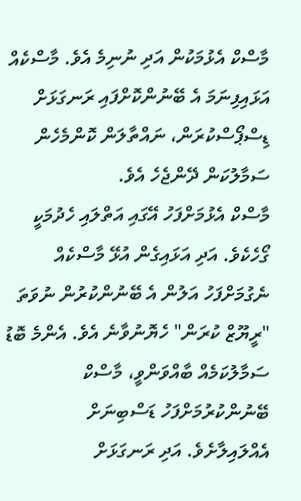މާސްކް އެޅުމަކުން އަދި ނުނިމެ އެވެ. މާސްކެއް އަޅައިފިނަމަ އެ ބޭނުންކޮށްފައި ރަނގަޅަށް ޑިސްޕޯސްކުރަން، ނައްތާލަން ކޮންމެހެން ސަމާލުކަން ދޭންޖެހެ އެވެ.
މާސްކް އެޅުމަށްފަހު އޭގައި އަތްލައި ހެދުމަކީ ގޯހެކެވެ. އަދި އަޅައިގެން އުޅޭ މާސްކެއް ނެގުމަށްފަހު އަލުން އެ ބޭނުންކުރުން ނުވަތަ "ރީޔޫޒް ކުރަން" ހެޔޮނުވާނެ އެވެ. އެންމެ ބޮޑު ސަމާލުކަމެއް ބާއްވަންވީ، މާސްކް ބޭނުންކުރުމަށްފަހު ޑަސްބިނަށް އެއްލައިލާށެވެ. އަދި ރަނގަޅަށް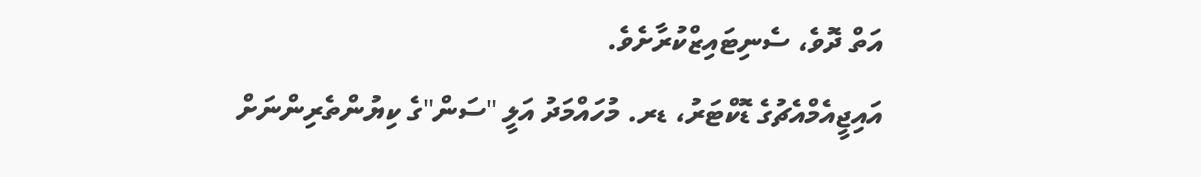އަތް ދޮވެ، ސެނިޓައިޒްކުރާށެވެ.
އައިޖީއެމްއެޗުގެ ޑޮކްޓަރު، ޑރ. މުހައްމަދު އަލީ "ސަން"ގެ ކިޔުންތެރިންނަށް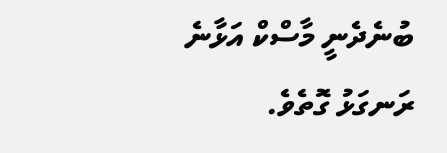ބުނެދެނީ މާސްކް އަޅާނެ ރަނގަޅު ގޮތެވެ.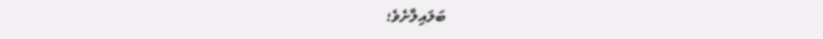ބަލައިލާށެވެ؛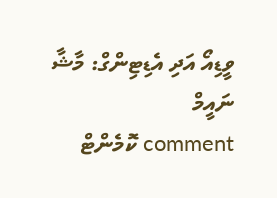ވީޑިއޯ އަދި އެޑިޓިންގް: މާޝާ ނައީމް
comment ކޮމެންޓް